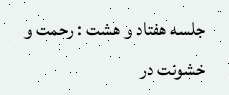جلسه هفتاد و هشت : رحمت و خشونت در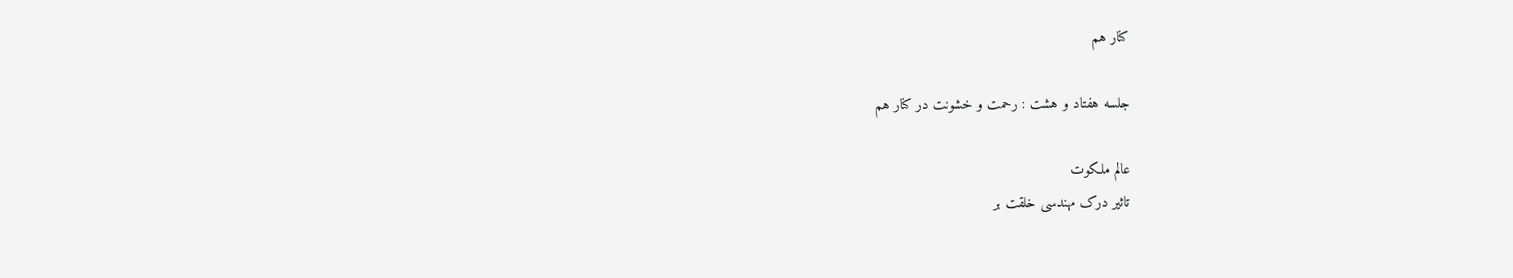کنار هم

جلسه هفتاد و هشت : رحمت و خشونت در کنار هم

عالم ملکوت
تاثیر درک مهندسی خلقت بر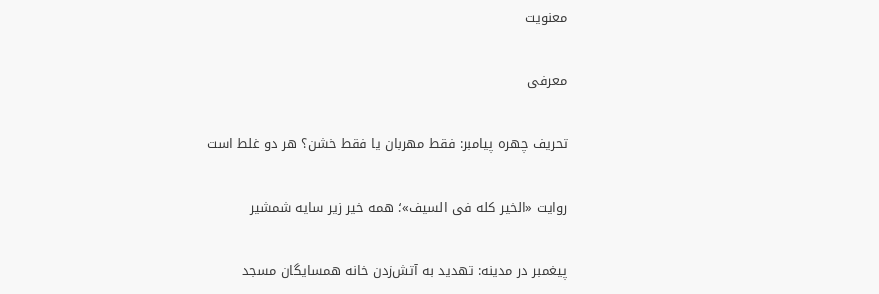معنویت

معرفی

تحریف چهره پیامبر: فقط مهربان یا فقط خشن؟ هر دو غلط است

روایت «الخیر کله فی السیف»؛ همه خیر زیر سایه شمشیر

پیغمبر در مدینه: تهدید به آتش‌زدن خانه همسایگان مسجد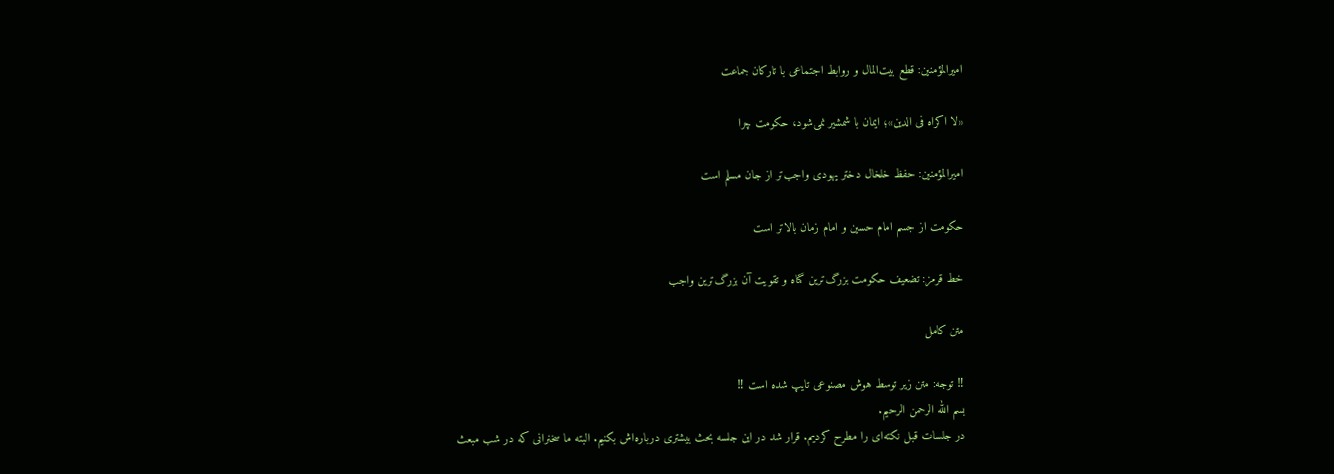امیرالمؤمنین: قطع بیت‌المال و روابط اجتماعی با تارکان جماعت

«لا اکراه فی الدین»؛ ایمان با شمشیر نمی‌شود، حکومت چرا

امیرالمؤمنین: حفظ خلخال دختر یهودی واجب‌تر از جان مسلم است

حکومت از جسم امام حسین و امام زمان بالاتر است

خط قرمز: تضعیف حکومت بزرگ‌ترین گناه و تقویت آن بزرگ‌ترین واجب

متن کامل

‼ توجه: متن زیر توسط هوش مصنوعی تایپ شده است ‼
بسم الله الرحمن الرحیم.
در جلسات قبل نکته‌ای را مطرح کردیم. قرار شد در این جلسه بحث بیشتری درباره‌اش بکنیم. البته ما سخنرانی که در شب مبعث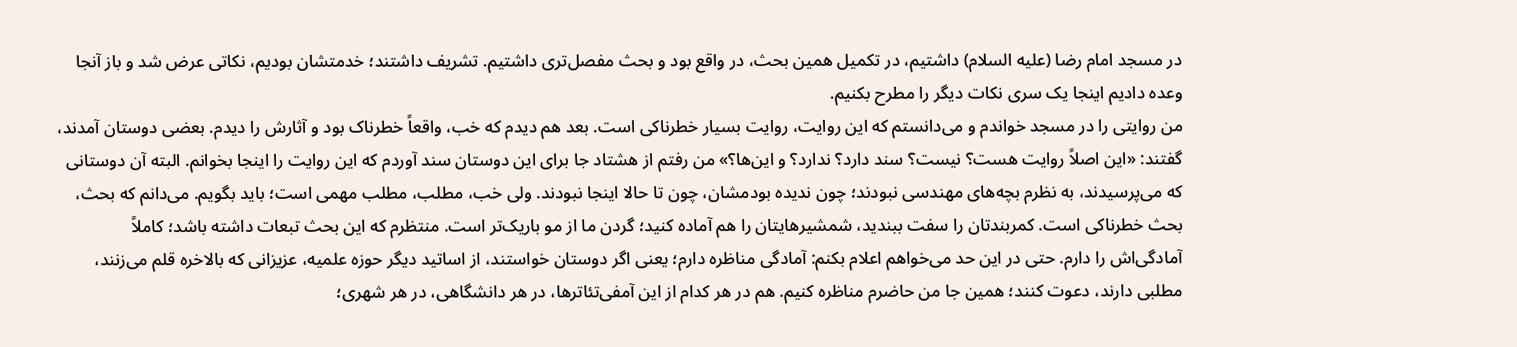در مسجد امام رضا (علیه السلام) داشتیم، در تکمیل همین بحث، در واقع بود و بحث مفصل‌تری داشتیم. تشریف داشتند؛ خدمتشان بودیم، نکاتی عرض شد و باز آنجا وعده دادیم اینجا یک سری نکات دیگر را مطرح بکنیم.
من روایتی را در مسجد خواندم و می‌دانستم که این روایت، روایت بسیار خطرناکی است. بعد هم دیدم که خب، واقعاً خطرناک بود و آثارش را دیدم. بعضی دوستان آمدند، گفتند: «این اصلاً روایت هست؟ نیست؟ سند دارد؟ ندارد؟ و این‌ها؟» من رفتم از هشتاد جا برای این دوستان سند آوردم که این روایت را اینجا بخوانم. البته آن دوستانی که می‌پرسیدند، به نظرم بچه‌های مهندسی نبودند؛ چون ندیده بودمشان، چون تا حالا اینجا نبودند. ولی خب، مطلب، مطلب مهمی است؛ باید بگویم. می‌دانم که بحث، بحث خطرناکی است. کمربندتان را سفت ببندید، شمشیرهایتان را هم آماده کنید؛ گردن ما از مو باریک‌تر است. منتظرم که این بحث تبعات داشته باشد؛ کاملاً آمادگی‌اش را دارم. حتی در این حد می‌خواهم اعلام بکنم: آمادگی مناظره دارم؛ یعنی اگر دوستان خواستند، از اساتید دیگر حوزه علمیه، عزیزانی که بالاخره قلم می‌زنند، مطلبی دارند، دعوت کنند؛ همین جا من حاضرم مناظره کنیم. هم در هر کدام از این آمفی‌تئاترها، در هر دانشگاهی، در هر شهری؛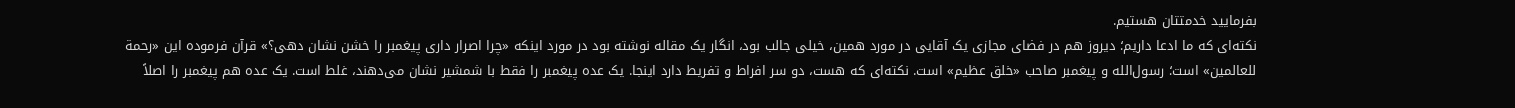بفرمایید خدمتتان هستیم.
نکته‌ای که ما ادعا داریم؛ دیروز هم در فضای مجازی یک آقایی در مورد همین، خیلی جالب بود، انگار یک مقاله نوشته بود در مورد اینکه «چرا اصرار داری پیغمبر را خشن نشان دهی؟» قرآن فرموده این «رحمة للعالمین» است؛ رسول‌الله و پیغمبر صاحب «خلق عظیم» است. نکته‌ای که هست، دو سر افراط و تفریط دارد اینجا. یک عده پیغمبر را فقط با شمشیر نشان می‌دهند، غلط است. یک عده هم پیغمبر را اصلاً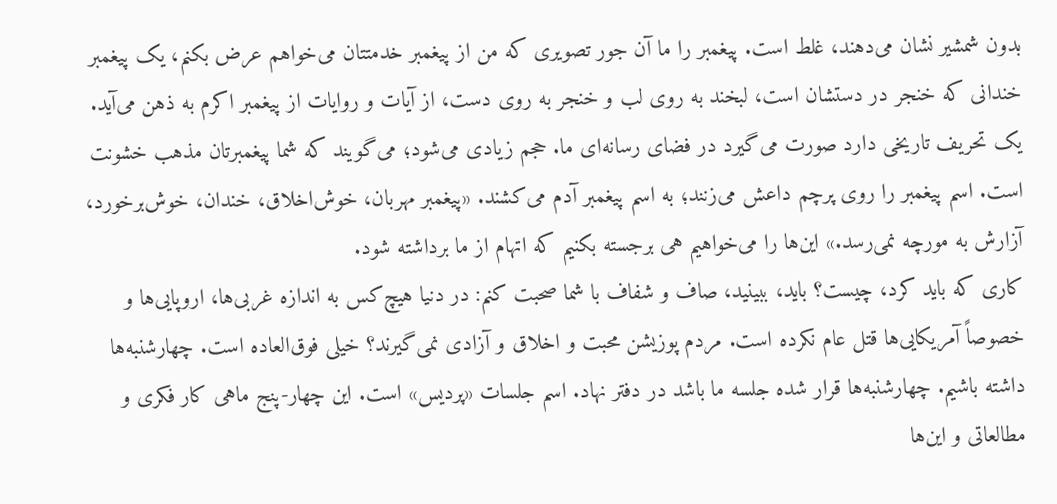بدون شمشیر نشان می‌دهند، غلط است. پیغمبر را ما آن جور تصویری که من از پیغمبر خدمتتان می‌خواهم عرض بکنم، یک پیغمبر خندانی که خنجر در دستشان است، لبخند به روی لب و خنجر به روی دست، از آیات و روایات از پیغمبر اکرم به ذهن می‌آید. یک تحریف تاریخی دارد صورت می‌گیرد در فضای رسانه‌ای ما. حجم زیادی می‌شود؛ می‌گویند که شما پیغمبرتان مذهب خشونت است. اسم پیغمبر را روی پرچم داعش می‌زنند؛ به اسم پیغمبر آدم می‌کشند. «پیغمبر مهربان، خوش‌اخلاق، خندان، خوش‌برخورد، آزارش به مورچه نمی‌رسد.» این‌ها را می‌خواهیم هی برجسته بکنیم که اتهام از ما برداشته شود.
کاری که باید کرد، چیست؟ باید، ببینید، صاف و شفاف با شما صحبت کنم: در دنیا هیچ‌کس به اندازه غربی‌ها، اروپایی‌ها و خصوصاً آمریکایی‌ها قتل عام نکرده است. مردم پوزیشن محبت و اخلاق و آزادی نمی‌گیرند؟ خیلی فوق‌العاده است. چهارشنبه‌ها داشته باشیم. چهارشنبه‌ها قرار شده جلسه ما باشد در دفتر نهاد. اسم جلسات «پردیس» است. این چهار-پنج ماهی کار فکری و مطالعاتی و این‌ها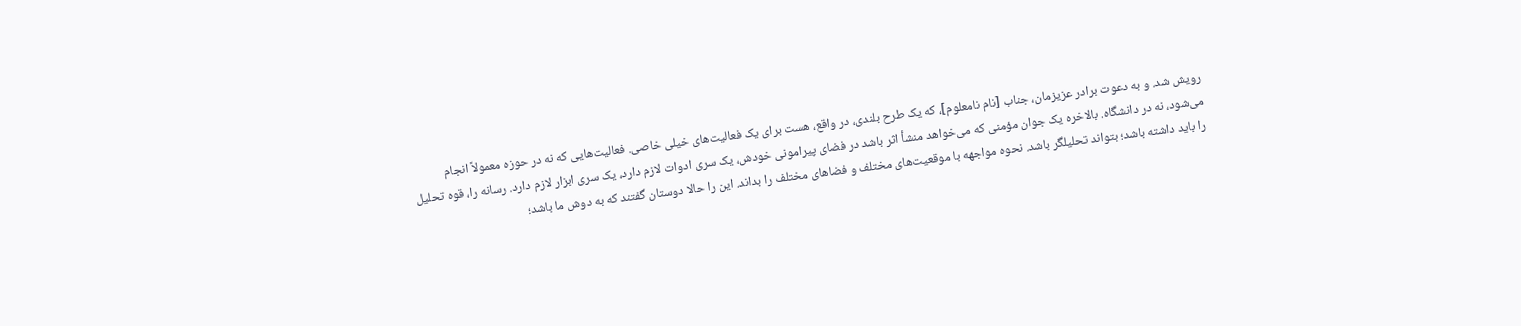رویش شد. و به دعوت برادر عزیزمان، جناب [نام نامعلوم]، که یک طرح بلندی، در واقع، هست برای یک فعالیت‌های خیلی خاصی. فعالیت‌هایی که نه در حوزه معمولاً انجام می‌شود، نه در دانشگاه. بالاخره یک جوان مؤمنی که می‌خواهد منشأ اثر باشد در فضای پیرامونی خودش، یک سری ادوات لازم دارد، یک سری ابزار لازم دارد. رسانه را، قوه تحلیل را باید داشته باشد؛ بتواند تحلیلگر باشد. نحوه مواجهه با موقعیت‌های مختلف و فضاهای مختلف را بداند. این را حالا دوستان گفتند که به دوش ما باشد؛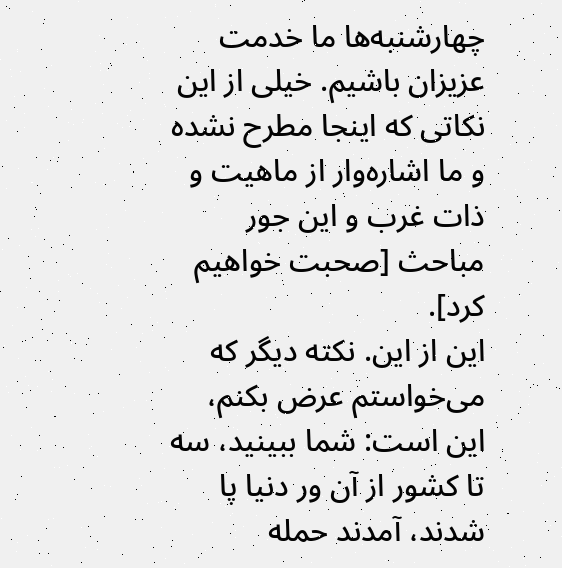چهارشنبه‌ها ما خدمت عزیزان باشیم. خیلی از این نکاتی که اینجا مطرح نشده و ما اشاره‌وار از ماهیت و ذات غرب و این جور مباحث [صحبت خواهیم کرد].
این از این. نکته دیگر که می‌خواستم عرض بکنم، این است: شما ببینید، سه تا کشور از آن ور دنیا پا شدند، آمدند حمله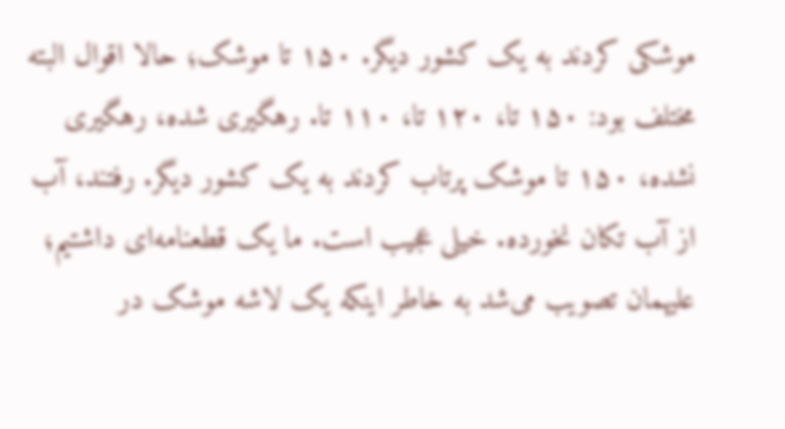موشکی کردند به یک کشور دیگر. ۱۵۰ تا موشک؛ حالا اقوال البته مختلف بود: ۱۵۰ تا، ۱۲۰ تا، ۱۱۰ تا. رهگیری شده، رهگیری نشده، ۱۵۰ تا موشک پرتاب کردند به یک کشور دیگر. رفتند، آب از آب تکان نخورده. خیلی عجیب است. ما یک قطعنامه‌ای داشتیم؛ علیهمان تصویب می‌شد به خاطر اینکه یک لاشه موشک در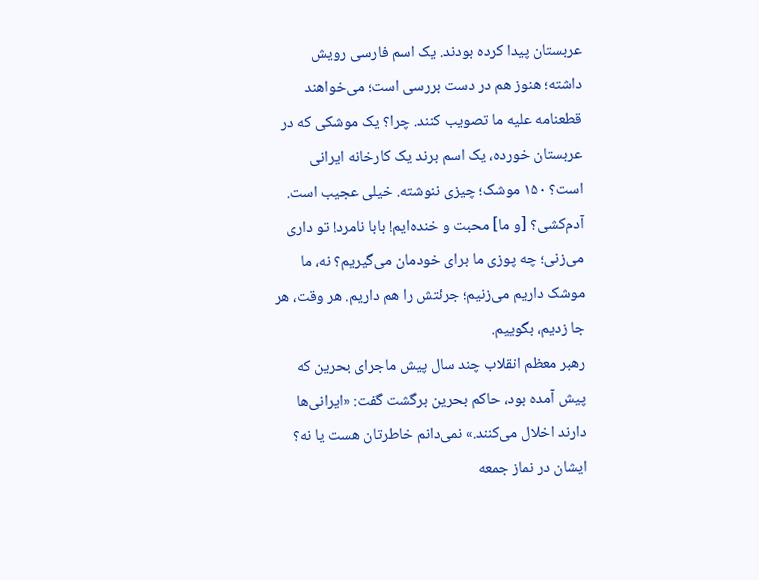عربستان پیدا کرده بودند. یک اسم فارسی رویش داشته؛ هنوز هم در دست بررسی است؛ می‌خواهند قطعنامه علیه ما تصویب کنند. چرا؟ یک موشکی که در عربستان خورده، یک اسم برند یک کارخانه ایرانی است؟ ۱۵۰ موشک؛ چیزی ننوشته. خیلی عجیب است. آدم‌کشی؟ [و ما] محبت و خنده‌ایم! بابا نامرد! تو داری می‌زنی؛ چه پوزی ما برای خودمان می‌گیریم؟ نه، ما موشک داریم می‌زنیم؛ جرئتش را هم داریم. هر وقت، هر جا زدیم، بگوییم.
رهبر معظم انقلاب چند سال پیش ماجرای بحرین که پیش آمده بود، حاکم بحرین برگشت گفت: «ایرانی‌ها دارند اخلال می‌کنند.» نمی‌دانم خاطرتان هست یا نه؟ ایشان در نماز جمعه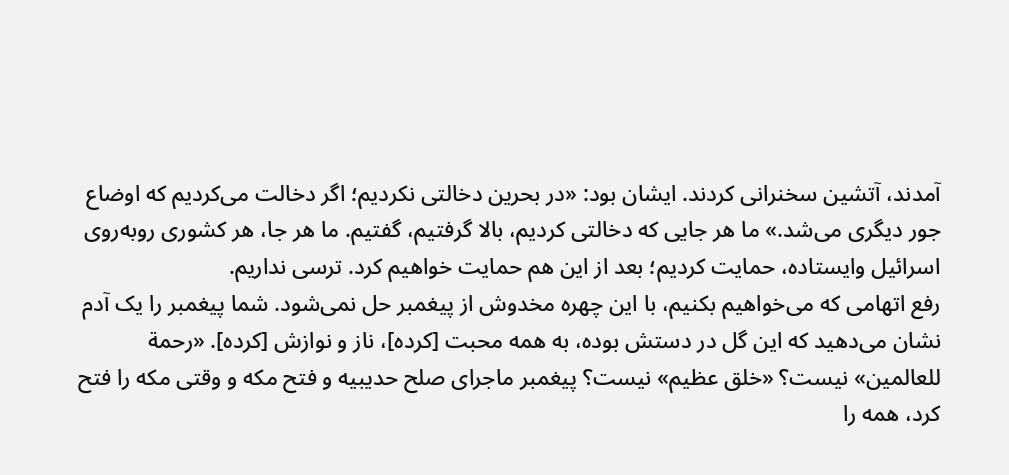آمدند، آتشین سخنرانی کردند. ایشان بود: «در بحرین دخالتی نکردیم؛ اگر دخالت می‌کردیم که اوضاع جور دیگری می‌شد.» ما هر جایی که دخالتی کردیم، بالا گرفتیم، گفتیم. ما هر جا، هر کشوری روبه‌روی اسرائیل وایستاده، حمایت کردیم؛ بعد از این هم حمایت خواهیم کرد. ترسی نداریم.
رفع اتهامی که می‌خواهیم بکنیم، با این چهره مخدوش از پیغمبر حل نمی‌شود. شما پیغمبر را یک آدم نشان می‌دهید که این گل در دستش بوده، به همه محبت [کرده]، ناز و نوازش [کرده]. «رحمة للعالمین» نیست؟ «خلق عظیم» نیست؟ پیغمبر ماجرای صلح حدیبیه و فتح مکه و وقتی مکه را فتح کرد، همه را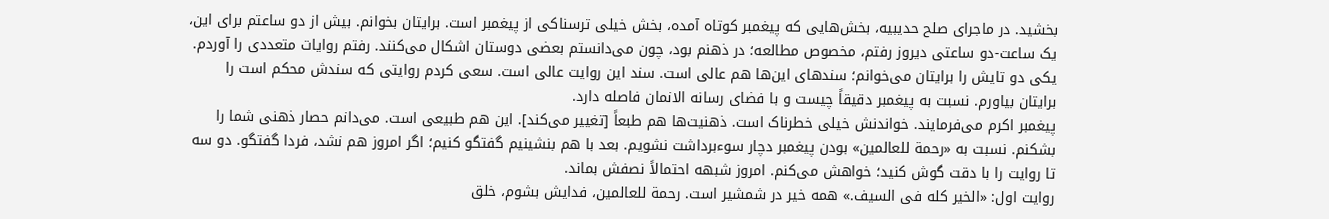بخشید. در ماجرای صلح حدیبیه، بخش‌هایی که پیغمبر کوتاه آمده، بخش خیلی ترسناکی از پیغمبر است. برایتان بخوانم. بیش از دو ساعتم برای این، یک ساعت-دو ساعتی دیروز رفتم، مخصوص مطالعه؛ در ذهنم بود، چون می‌دانستم بعضی دوستان اشکال می‌کنند. رفتم روایات متعددی را آوردم. یکی دو تایش را برایتان می‌خوانم؛ سندهای این‌ها هم عالی است. سند این روایت عالی است. سعی کردم روایتی که سندش محکم است را برایتان بیاورم. نسبت به پیغمبر دقیقاً چیست و با فضای رسانه الانمان فاصله دارد.
پیغمبر اکرم می‌فرمایند. خواندنش خیلی خطرناک است. ذهنیت‌ها هم طبعاً [تغییر می‌کند]. این هم طبیعی است. می‌دانم حصار ذهنی شما را بشکنم. نسبت به «رحمة للعالمین» بودن پیغمبر دچار سوءبرداشت نشویم. بعد با هم بنشینیم گفتگو کنیم؛ اگر امروز هم نشد، فردا گفتگو. دو سه تا روایت را با دقت گوش کنید؛ خواهش می‌کنم. امروز شبهه احتمالاً نصفش بماند.
روایت اول: «الخیر کله فی السیف.» همه خیر در شمشیر است. رحمة للعالمین، فدایش بشوم، خلق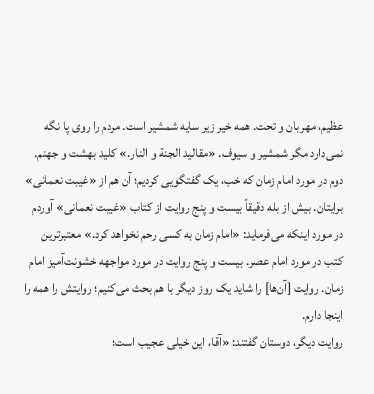عظیم، مهربان و تحت. همه خیر زیر سایه شمشیر است. مردم را روی پا نگه نمی‌دارد مگر شمشیر و سیوف. «مقالید الجنة و النار.» کلید بهشت و جهنم.
دوم در مورد امام زمان که خب، یک گفتگویی کردیم؛ آن هم از «غیبت نعمانی» برایتان. بیش از بله دقیقاً بیست و پنج روایت از کتاب «غیبت نعمانی» آوردم در مورد اینکه می‌فرماید: «امام زمان به کسی رحم نخواهد کرد.» معتبرترین کتب در مورد امام عصر. بیست و پنج روایت در مورد مواجهه خشونت‌آمیز امام زمان. روایت [آن‌ها] را شاید یک روز دیگر با هم بحث می‌کنیم؛ روایتش را همه را اینجا دارم.
روایت دیگر، دوستان گفتند: «آقا، این خیلی عجیب است؛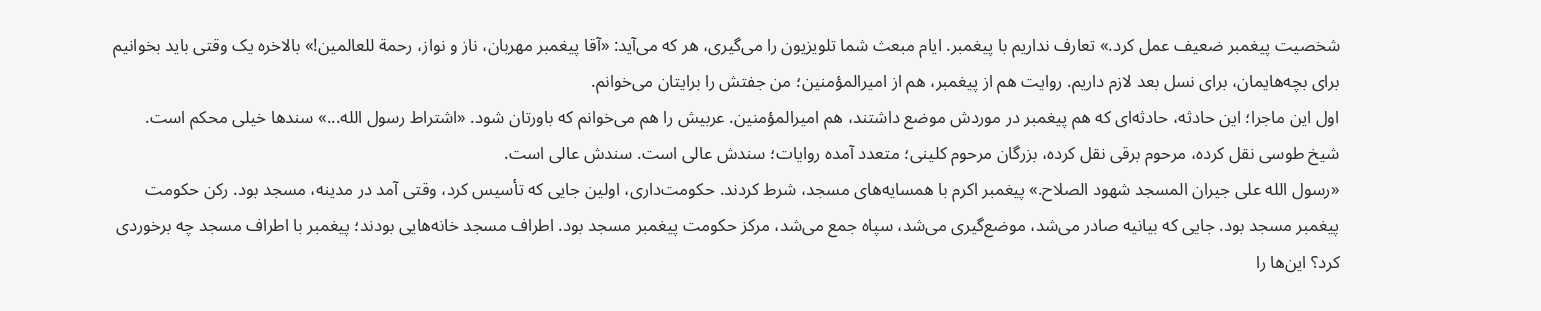شخصیت پیغمبر ضعیف عمل کرد.» تعارف نداریم با پیغمبر. ایام مبعث شما تلویزیون را می‌گیری، هر که می‌آید: «آقا پیغمبر مهربان، ناز و نواز، رحمة للعالمین!» بالاخره یک وقتی باید بخوانیم برای بچه‌هایمان، برای نسل بعد لازم داریم. روایت هم از پیغمبر، هم از امیرالمؤمنین؛ من جفتش را برایتان می‌خوانم.
اول این ماجرا؛ این حادثه، حادثه‌ای که هم پیغمبر در موردش موضع داشتند، هم امیرالمؤمنین. عربیش را هم می‌خوانم که باورتان شود. «اشتراط رسول الله...» سندها خیلی محکم است. شیخ طوسی نقل کرده، مرحوم برقی نقل کرده، بزرگان مرحوم کلینی؛ متعدد آمده روایات؛ سندش عالی است. سندش عالی است.
«رسول الله علی جیران المسجد شهود الصلاح.» پیغمبر اکرم با همسایه‌های مسجد، شرط کردند. حکومت‌داری، اولین جایی که تأسیس کرد، وقتی آمد در مدینه، مسجد بود. رکن حکومت پیغمبر مسجد بود. جایی که بیانیه صادر می‌شد، موضع‌گیری می‌شد، سپاه جمع می‌شد، مرکز حکومت پیغمبر مسجد بود. اطراف مسجد خانه‌هایی بودند؛ پیغمبر با اطراف مسجد چه برخوردی کرد؟ این‌ها را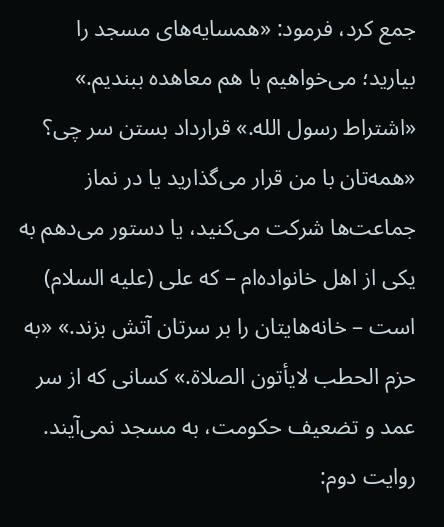جمع کرد، فرمود: «همسایه‌های مسجد را بیارید؛ می‌خواهیم با هم معاهده ببندیم.» «اشتراط رسول الله.» قرارداد بستن سر چی؟ «همه‌تان با من قرار می‌گذارید یا در نماز جماعت‌ها شرکت می‌کنید، یا دستور می‌دهم به یکی از اهل خانواده‌ام – که علی (علیه السلام) است – خانه‌هایتان را بر سرتان آتش بزند.» «به حزم الحطب لایأتون الصلاة.» کسانی که از سر عمد و تضعیف حکومت، به مسجد نمی‌آیند.
روایت دوم: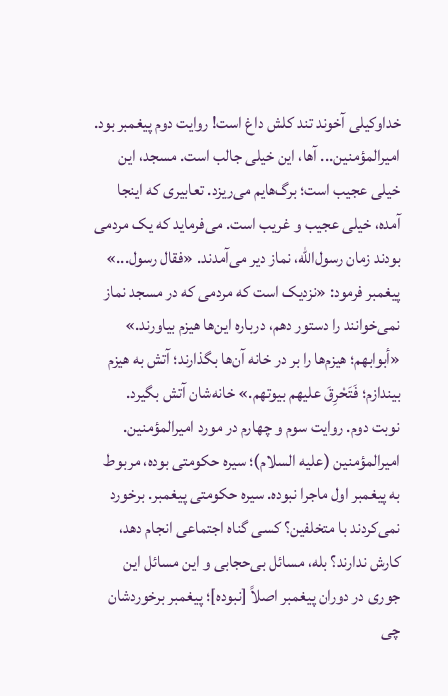خداوکیلی آخوند تند کلش داغ است! روایت دوم پیغمبر بود. امیرالمؤمنین... آها، این خیلی جالب است. مسجد، این خیلی عجیب است؛ برگ‌هایم می‌ریزد. تعابیری که اینجا آمده، خیلی عجیب و غریب است. می‌فرماید که یک مردمی بودند زمان رسول‌الله، نماز دیر می‌آمدند. «فقال رسول...» پیغمبر فرمود: «نزدیک است که مردمی که در مسجد نماز نمی‌خوانند را دستور دهم، درباره این‌ها هیزم بیاورند.» «أبوابهم؛ هیزم‌ها را بر در خانه آن‌ها بگذارند؛ آتش به هیزم بیندازم؛ فَتَحْرِقَ علیهم بیوتهم.» خانه‌شان آتش بگیرد.
نوبت دوم. روایت سوم و چهارم در مورد امیرالمؤمنین. امیرالمؤمنین (علیه السلام)؛ سیره حکومتی بوده، مربوط به پیغمبر اول ماجرا نبوده. سیره حکومتی پیغمبر. برخورد نمی‌کردند با متخلفین؟ کسی گناه اجتماعی انجام دهد، کارش ندارند؟ بله، مسائل بی‌حجابی و این مسائل این جوری در دوران پیغمبر اصلاً [نبوده]؛ پیغمبر برخوردشان چی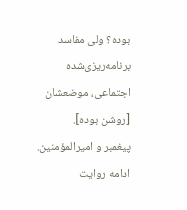بوده؟ ولی مفاسد برنامه‌ریزی‌شده اجتماعی، موضعشان [روشن بوده].
پیغمبر و امیرالمؤمنین. ادامه روایت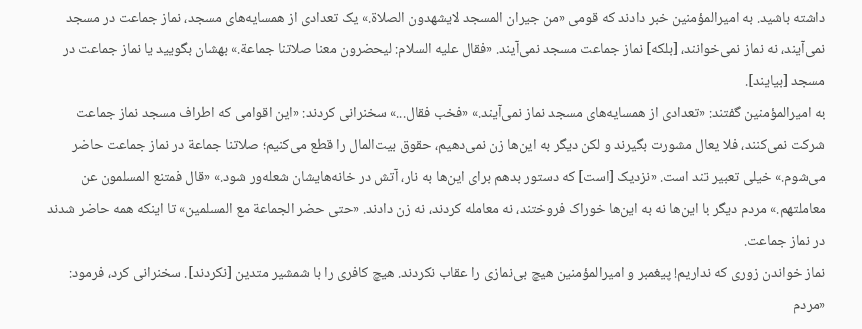داشته باشید. به امیرالمؤمنین خبر دادند که قومی «من جیران المسجد لایشهدون الصلاة.» یک تعدادی از همسایه‌های مسجد، نماز جماعت در مسجد نمی‌آیند، نه نماز نمی‌خوانند، [بلکه] نماز جماعت مسجد نمی‌آیند. «فقال علیه السلام: لیحضرون معنا صلاتنا جماعة.» بهشان بگویید یا نماز جماعت در مسجد [بیایند].
به امیرالمؤمنین گفتند: «تعدادی از همسایه‌های مسجد نماز نمی‌آیند.» «فخب فقال...» سخنرانی کردند: «این اقوامی که اطراف مسجد نماز جماعت شرکت نمی‌کنند، فلا یعال مشورت بگیرند و لکن دیگر به این‌ها زن نمی‌دهیم، حقوق بیت‌المال را قطع می‌کنیم؛ صلاتنا جماعة در نماز جماعت حاضر می‌شوم.» خیلی تعبیر تند است. «نزدیک [است] که دستور بدهم برای این‌ها به نار، آتش در خانه‌هایشان شعله‌ور شود.» «قال فمتنع المسلمون عن معاملتهم.» مردم دیگر با این‌ها نه به این‌ها خوراک فروختند، نه معامله کردند، نه زن دادند. «حتی حضر الجماعة مع المسلمین» تا اینکه همه حاضر شدند در نماز جماعت.
نماز خواندن زوری که نداریم! پیغمبر و امیرالمؤمنین هیچ بی‌نمازی را عقاب نکردند. هیچ کافری را با شمشیر متدین [نکردند]. سخنرانی کرد، فرمود: «مردم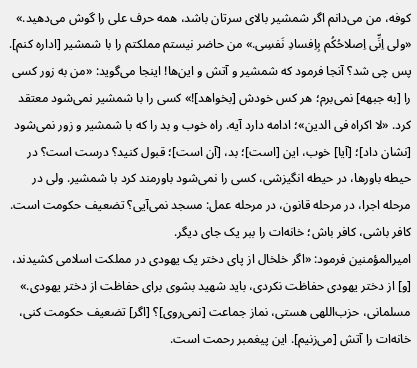کوفه، من می‌دانم اگر شمشیر بالای سرتان باشد، همه حرف علی را گوش می‌دهید.» «ولی اِنِّی اِصلاحُکُم بِاِفسادِ نَفسِی.» من حاضر نیستم مملکتم را با شمشیر [اداره کنم]. پس چی شد؟ آنجا فرمود که شمشیر و آتش و این‌ها! اینجا می‌گوید: «من به زور کسی را [به جبهه] نمی‌برم؛ هر کس خودش [بخواهد]!» کسی را با شمشیر نمی‌شود معتقد کرد. «لا اکراه فی الدین»؛ ادامه دارد آیه. راه خوب و بد را که با شمشیر و زور نمی‌شود [نشان داد]؛ [آیا] خوب، این [است]؛ بد، [آن است]؛ قبول کنید؟ درست است؟ در حیطه باورها، در حیطه انگیزشی، کسی را نمی‌شود باورمند کرد با شمشیر. ولی در مرحله اجرا، در مرحله قانون، در مرحله عمل: مسجد نمی‌آیی؟ تضعیف حکومت است. کافر باشی، کافر باش؛ خانه‌ات را ببر یک جای دیگر.
امیرالمؤمنین فرمود: «اگر خلخال از پای دختر یک یهودی در مملکت اسلامی کشیدند، [و] از دختر یهودی حفاظت نکردی، باید شهید بشوی برای حفاظت از دختر یهودی.» مسلمانی، حزب‌اللهی هستی، نماز جماعت [نمی‌روی]؟ [اگر] تضعیف حکومت کنی، خانه‌ات را آتش [می‌زنیم]. این پیغمبر رحمت است.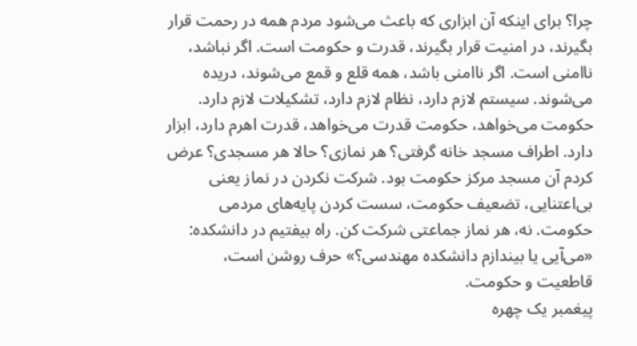چرا؟ برای اینکه آن ابزاری که باعث می‌شود مردم همه در رحمت قرار بگیرند، در امنیت قرار بگیرند، قدرت و حکومت است. اگر نباشد، ناامنی است. اگر ناامنی باشد، همه قلع و قمع می‌شوند، دریده می‌شوند. سیستم لازم دارد، نظام لازم دارد، تشکیلات لازم دارد. حکومت می‌خواهد، حکومت قدرت می‌خواهد، قدرت اهرم دارد، ابزار دارد. اطراف مسجد خانه گرفتی؟ هر نمازی؟ حالا هر مسجدی؟ عرض کردم آن مسجد مرکز حکومت بود. شرکت نکردن در نماز یعنی بی‌اعتنایی، تضعیف حکومت، سست کردن پایه‌های مردمی حکومت. نه، هر نماز جماعتی شرکت کن. راه بیفتیم در دانشکده: «می‌آیی یا بیندازم دانشکده مهندسی؟» حرف روشن است، قاطعیت و حکومت.
پیغمبر یک چهره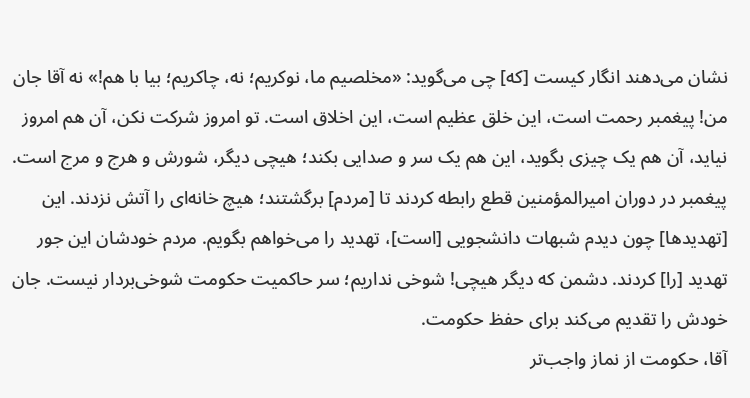نشان می‌دهند انگار کیست [که] چی می‌گوید: «مخلصیم ما، نوکریم؛ نه، چاکریم؛ بیا با هم!» نه آقا جان من! پیغمبر رحمت است، این خلق عظیم است، این اخلاق است. تو امروز شرکت نکن، آن هم امروز نیاید، آن هم یک چیزی بگوید، این هم یک سر و صدایی بکند؛ هیچی دیگر، شورش و هرج و مرج است. پیغمبر در دوران امیرالمؤمنین قطع رابطه کردند تا [مردم] برگشتند؛ هیچ خانه‌ای را آتش نزدند. این [تهدیدها] چون دیدم شبهات دانشجویی [است]، تهدید را می‌خواهم بگویم. مردم خودشان این جور تهدید [را] کردند. دشمن که دیگر هیچی! شوخی نداریم؛ سر حاکمیت حکومت شوخی‌بردار نیست. جان خودش را تقدیم می‌کند برای حفظ حکومت.
آقا، حکومت از نماز واجب‌تر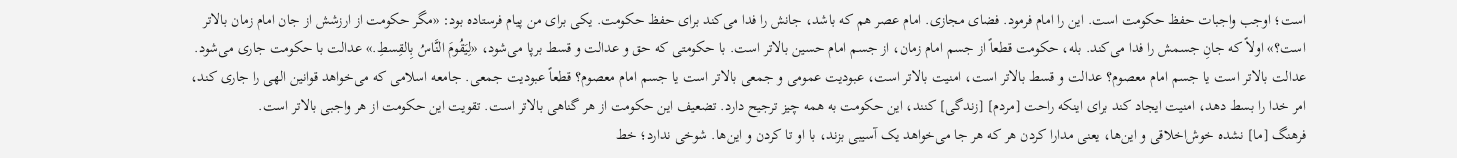است؛ اوجب واجبات حفظ حکومت است. این را امام فرمود. فضای مجازی. امام عصر هم که باشد، جانش را فدا می‌کند برای حفظ حکومت. یکی برای من پیام فرستاده بود: «مگر حکومت از ارزشش از جان امام زمان بالاتر است؟» اولاً که جانِ جسمش را فدا می‌کند. بله، حکومت قطعاً از جسم امام زمان، از جسم امام حسین بالاتر است. با حکومتی که حق و عدالت و قسط برپا می‌شود، «لِیَقُومَ النَّاسُ بِالقِسطِ.» عدالت با حکومت جاری می‌شود. عدالت بالاتر است یا جسم امام معصوم؟ عدالت و قسط بالاتر است، امنیت بالاتر است، عبودیت عمومی و جمعی بالاتر است یا جسم امام معصوم؟ قطعاً عبودیت جمعی. جامعه اسلامی که می‌خواهد قوانین الهی را جاری کند، امر خدا را بسط دهد، امنیت ایجاد کند برای اینکه راحت [مردم] [زندگی] کنند، این حکومت به همه چیز ترجیح دارد. تضعیف این حکومت از هر گناهی بالاتر است. تقویت این حکومت از هر واجبی بالاتر است.
فرهنگ [ما] نشده خوش‌اخلاقی و این‌ها، یعنی مدارا کردن هر که هر جا می‌خواهد یک آسیبی بزند، با او تا کردن و این‌ها. شوخی ندارد؛ خط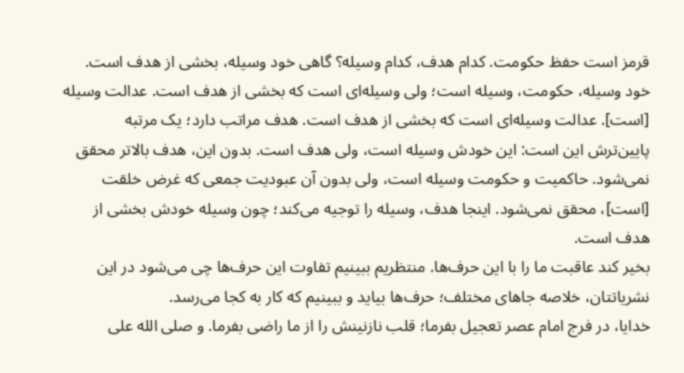قرمز است حفظ حکومت. کدام هدف، کدام وسیله؟ گاهی خود وسیله، بخشی از هدف است. خود وسیله، حکومت، وسیله است؛ ولی وسیله‌ای است که بخشی از هدف است. عدالت وسیله [است]. عدالت وسیله‌ای است که بخشی از هدف است. هدف مراتب دارد؛ یک مرتبه پایین‌ترش این است: این خودش وسیله است، ولی هدف است. بدون این، هدف بالاتر محقق نمی‌شود. حاکمیت و حکومت وسیله است، ولی بدون آن عبودیت جمعی که غرض خلقت [است]، محقق نمی‌شود. اینجا هدف، وسیله را توجیه می‌کند؛ چون وسیله خودش بخشی از هدف است.
بخیر کند عاقبت ما را با این حرف‌ها. منتظریم ببینیم تفاوت این حرف‌ها چی می‌شود در این نشریاتتان، خلاصه جاهای مختلف؛ حرف‌ها بیاید و ببینیم که کار به کجا می‌رسد.
خدایا، در فرج امام عصر تعجیل بفرما؛ قلب نازنینش را از ما راضی بفرما. و صلی الله علی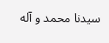سیدنا محمد و آله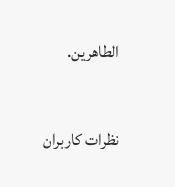الطاهرین.

نظرات کاربران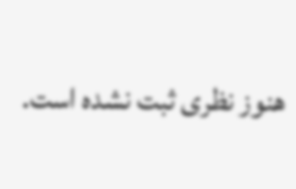هنوز نظری ثبت نشده است.